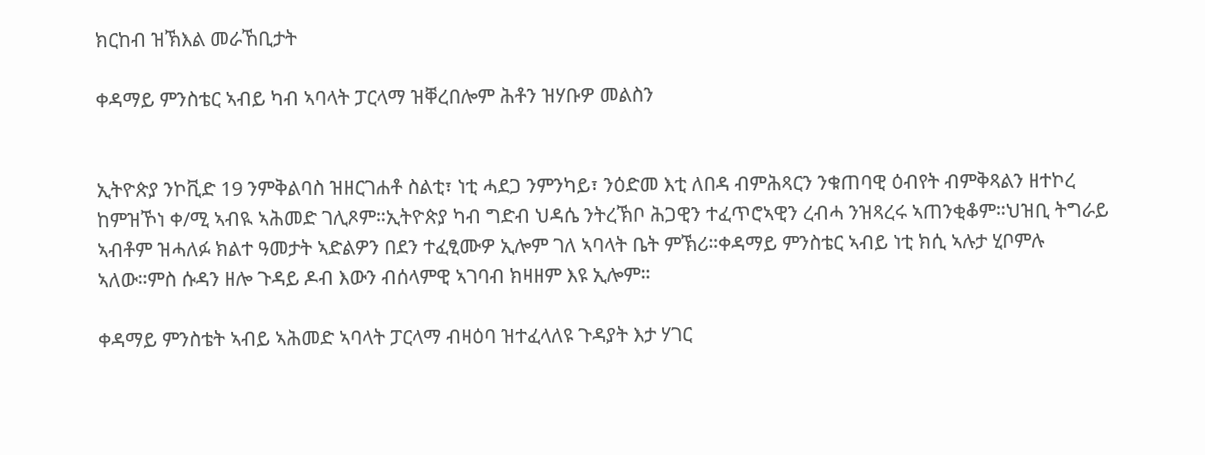ክርከብ ዝኽእል መራኸቢታት

ቀዳማይ ምንስቴር ኣብይ ካብ ኣባላት ፓርላማ ዝቐረበሎም ሕቶን ዝሃቡዎ መልስን


ኢትዮጵያ ንኮቪድ 19 ንምቅልባስ ዝዘርገሐቶ ስልቲ፣ ነቲ ሓደጋ ንምንካይ፣ ንዕድመ እቲ ለበዳ ብምሕጻርን ንቁጠባዊ ዕብየት ብምቅጻልን ዘተኮረ ከምዝኾነ ቀ/ሚ ኣብዪ ኣሕመድ ገሊጾም።ኢትዮጵያ ካብ ግድብ ህዳሴ ንትረኽቦ ሕጋዊን ተፈጥሮኣዊን ረብሓ ንዝጻረሩ ኣጠንቂቆም።ህዝቢ ትግራይ ኣብቶም ዝሓለፉ ክልተ ዓመታት ኣድልዎን በደን ተፈፂሙዎ ኢሎም ገለ ኣባላት ቤት ምኽሪ።ቀዳማይ ምንስቴር ኣብይ ነቲ ክሲ ኣሉታ ሂቦምሉ ኣለው።ምስ ሱዳን ዘሎ ጉዳይ ዶብ እውን ብሰላምዊ ኣገባብ ክዛዘም እዩ ኢሎም።

ቀዳማይ ምንስቴት ኣብይ ኣሕመድ ኣባላት ፓርላማ ብዛዕባ ዝተፈላለዩ ጉዳያት እታ ሃገር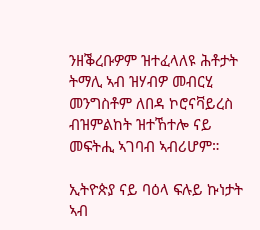ንዘቕረቡዎም ዝተፈላለዩ ሕቶታት ትማሊ ኣብ ዝሃብዎ መብርሂ መንግስቶም ለበዳ ኮሮናቫይረስ ብዝምልከት ዝተኸተሎ ናይ መፍትሒ ኣገባብ ኣብሪሆም።

ኢትዮጵያ ናይ ባዕላ ፍሉይ ኩነታት ኣብ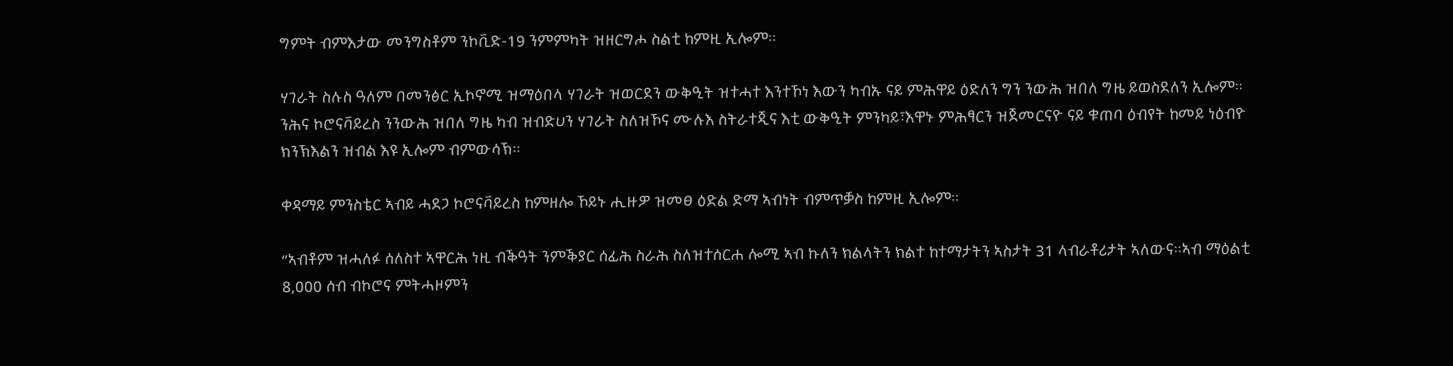ግምት ብምእታው መንግስቶም ንኮቪድ-19 ንምምካት ዝዘርግሖ ስልቲ ከምዚ ኢሎም።

ሃገራት ስሉስ ዓለም በመንፅር ኢኮኖሚ ዝማዕበላ ሃገራት ዝወርደን ውቅዒት ዝተሓተ እንተኾነ እውን ካብኡ ናይ ምሕዋይ ዕድለን ግን ንውሕ ዝበለ ግዜ ይወስደለን ኢሎም። ንሕና ኮሮናቫይረስ ንንውሕ ዝበለ ግዜ ካብ ዝብድሀን ሃገራት ስለዝኾና ሙሉእ ስትራተጂና እቲ ውቅዒት ምንካይ፣እዋኑ ምሕፃርን ዝጀመርናዮ ናይ ቁጠባ ዕብየት ከመይ ነዕብዮ ክንኽእልን ዝብል እዩ ኢሎም ብምውሳኽ።

ቀዳማይ ምንስቴር ኣብይ ሓደጋ ኮሮናቫይረስ ከምዘሎ ኾይኑ ሒዙዎ ዝመፀ ዕድል ድማ ኣብነት ብምጥቓስ ከምዚ ኢሎም።

‘’ኣብቶም ዝሓለፉ ሰለስተ ኣዋርሕ ነዚ ብቕዓት ንምቕያር ሰፊሕ ስራሕ ስለዝተሰርሐ ሎሚ ኣብ ኩለን ክልላትን ክልተ ከተማታትን ኣስታት 31 ላብራቶሪታት ኣለውና።ኣብ ማዕልቲ 8,000 ሰብ ብኮሮና ምትሓዞምን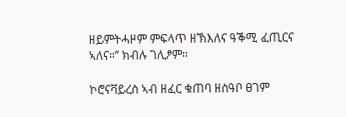ዘይምትሓዞም ምፍላጥ ዘኽእለና ዓቕሚ ፈጢርና ኣለና።’’ ክብሉ ገሊፆም።

ኮሮናቫይረስ ኣብ ዘፈር ቁጠባ ዘስዓቦ ፀገም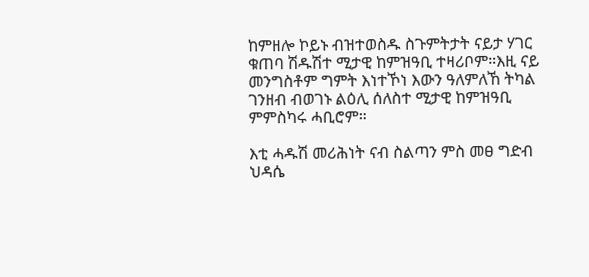ከምዘሎ ኮይኑ ብዝተወስዱ ስጉምትታት ናይታ ሃገር ቁጠባ ሽዱሽተ ሚታዊ ከምዝዓቢ ተዛሪቦም።እዚ ናይ መንግስቶም ግምት እነተኾነ እውን ዓለምለኸ ትካል ገንዘብ ብወገኑ ልዕሊ ሰለስተ ሚታዊ ከምዝዓቢ ምምስካሩ ሓቢሮም።

እቲ ሓዱሽ መሪሕነት ናብ ስልጣን ምስ መፀ ግድብ ህዳሴ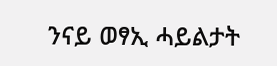ንናይ ወፃኢ ሓይልታት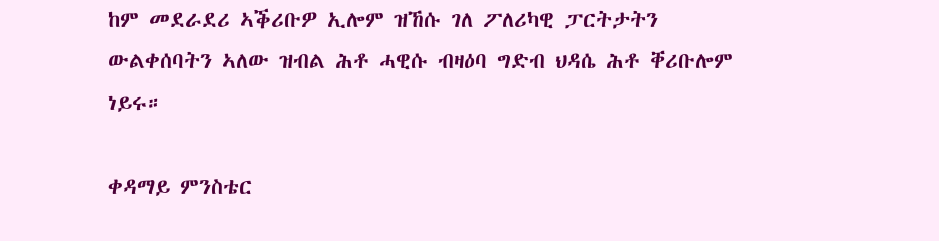ከም መደራደሪ ኣቕሪቡዎ ኢሎም ዝኸሱ ገለ ፖለሪካዊ ፓርትታትን ውልቀሰባትን ኣለው ዝብል ሕቶ ሓዊሱ ብዛዕባ ግድብ ህዳሴ ሕቶ ቐሪቡሎም ነይሩ።

ቀዳማይ ምንስቴር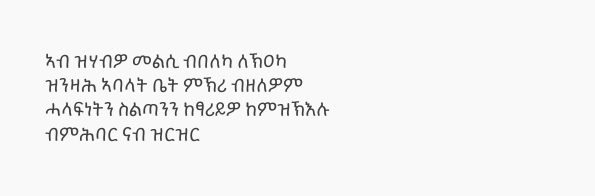ኣብ ዝሃብዎ መልሲ ብበለካ ለኽዐካ ዝንዛሕ ኣባላት ቤት ምኽሪ ብዘለዎም ሓላፍነትን ስልጣንን ከፃሪይዎ ከምዝኽእሉ ብምሕባር ናብ ዝርዝር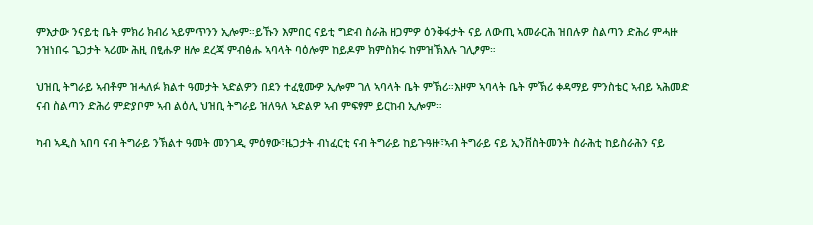ምእታው ንናይቲ ቤት ምክሪ ክብሪ ኣይምጥንን ኢሎም።ይኹን እምበር ናይቲ ግድብ ስራሕ ዘጋምዎ ዕንቅፋታት ናይ ለውጢ ኣመራርሕ ዝበሉዎ ስልጣን ድሕሪ ምሓዙ ንዝነበሩ ጌጋታት ኣሪሙ ሕዚ በፂሑዎ ዘሎ ደረጃ ምብፅሑ ኣባላት ባዕሎም ከይዶም ክምስክሩ ከምዝኽእሉ ገሊፆም።

ህዝቢ ትግራይ ኣብቶም ዝሓለፉ ክልተ ዓመታት ኣድልዎን በደን ተፈፂሙዎ ኢሎም ገለ ኣባላት ቤት ምኽሪ።እዞም ኣባላት ቤት ምኽሪ ቀዳማይ ምንስቴር ኣብይ ኣሕመድ ናብ ስልጣን ድሕሪ ምድያቦም ኣብ ልዕሊ ህዝቢ ትግራይ ዝለዓለ ኣድልዎ ኣብ ምፍፃም ይርከብ ኢሎም።

ካብ ኣዲስ ኣበባ ናብ ትግራይ ንኽልተ ዓመት መንገዲ ምዕፃው፣ዜጋታት ብነፈርቲ ናብ ትግራይ ከይጉዓዙ፣ኣብ ትግራይ ናይ ኢንቨስትመንት ስራሕቲ ከይስራሕን ናይ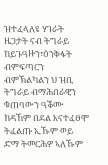ዝተፈላለዩ ሃገራት ዜጋታት ናብ ትግራይ ከይጉዓዙን፣ዕንቅፋት ብምፍጣርን ብምኽልካልን ህ ዝቢ ትግራይ ብማሕበራዊን ቁጠባውን ዓቕሙ ክዳኸም በደል እናተፈፀሞ ትፈልጡ ኢኹም ወይ ድማ ትመርሕዎ ኣለኹም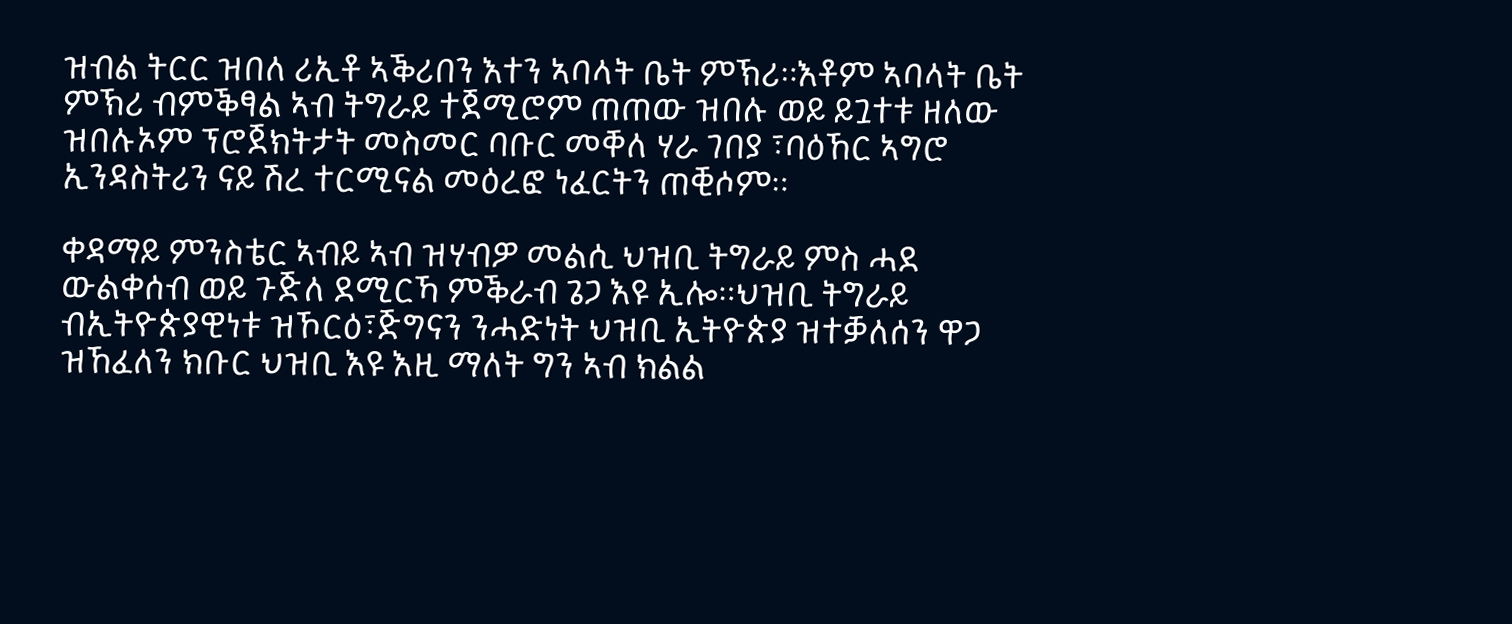ዝብል ትርር ዝበለ ሪኢቶ ኣቕሪበን እተን ኣባላት ቤት ምኽሪ።እቶም ኣባላት ቤት ምኽሪ ብምቕፃል ኣብ ትግራይ ተጀሚሮም ጠጠው ዝበሉ ወይ ይጓተቱ ዘለው ዝበሉኦም ፕሮጀክትታት መስመር ባቡር መቐለ ሃራ ገበያ ፣ባዕኸር ኣግሮ ኢንዳስትሪን ናይ ሽረ ተርሚናል መዕረፎ ነፈርትን ጠቒሶም።

ቀዳማይ ምንስቴር ኣብይ ኣብ ዝሃብዎ መልሲ ህዝቢ ትግራይ ምስ ሓደ ውልቀሰብ ወይ ጉጅለ ደሚርኻ ምቕራብ ጌጋ እዩ ኢሎ።ህዝቢ ትግራይ ብኢትዮጵያዊነቱ ዝኾርዕ፣ጅግናን ንሓድነት ህዝቢ ኢትዮጵያ ዝተቓለሰን ዋጋ ዝኸፈለን ክቡር ህዝቢ እዩ እዚ ማለት ግን ኣብ ክልል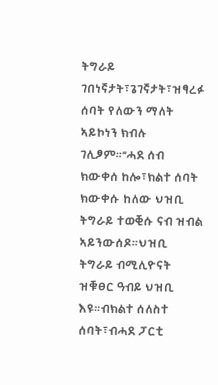ትግራይ ገበነኛታት፣ጌገኛታት፣ዝፃረፉ ሰባት የለውን ማለት ኣይኮነን ክብሉ ገሊፆም።’’ሓደ ሰብ ክውቀሰ ከሎ፣ክልተ ሰባት ክውቀሱ ከለው ህዝቢ ትግራይ ተወቒሱ ናብ ዝብል ኣይንውሰዶ።ህዝቢ ትግራይ ብሚሊዮናት ዝቑፀር ዓብይ ህዝቢ እዩ።ብክልተ ሰለስተ ሰባት፣ብሓደ ፓርቲ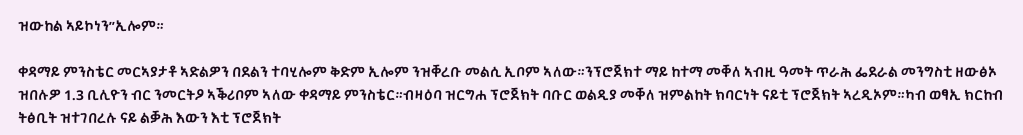ዝውከል ኣይኮነን’’ኢሎም።

ቀዳማይ ምንስቴር መርኣያታቶ ኣድልዎን በደልን ተባሂሎም ቅድም ኢሎም ንዝቐረቡ መልሲ ኢቦም ኣለው።ንፕሮጀክተ ማይ ከተማ መቐለ ኣብዚ ዓመት ጥራሕ ፌደራል መንግስቲ ዘውፅኦ ዝበሉዎ 1.3 ቢሊዮን ብር ንመርትዖ ኣቕሪቦም ኣለው ቀዳማይ ምንስቴር።ብዛዕባ ዝርግሐ ፕሮጀክት ባቡር ወልዲያ መቐለ ዝምልከት ክባርነት ናይቲ ፕሮጀክት ኣረዲኦም።ካብ ወፃኢ ክርከብ ትፅቢት ዝተገበረሉ ናይ ልቓሕ እውን እቲ ፕሮጀክት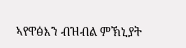ኣየዋፅእን ብዝብል ምኽኒያት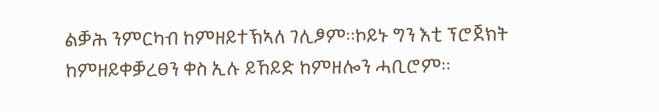ልቓሕ ንምርካብ ከምዘይተኽኣለ ገሊፆም።ኮይኑ ግን እቲ ፕሮጀክት ከምዘይቀቓረፀን ቀስ ኢሉ ይኸይድ ከምዘሎን ሓቢሮም።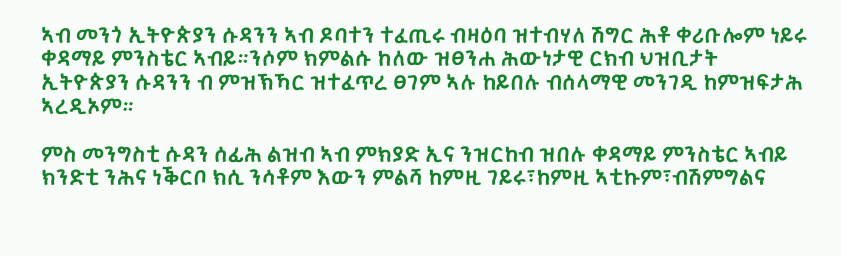ኣብ መንጎ ኢትዮጵያን ሱዳንን ኣብ ዶባተን ተፈጢሩ ብዛዕባ ዝተብሃለ ሽግር ሕቶ ቀሪቡሎም ነይሩ ቀዳማይ ምንስቴር ኣብይ።ንሶም ክምልሱ ከለው ዝፀንሐ ሕውነታዊ ርክብ ህዝቢታት ኢትዮጵያን ሱዳንን ብ ምዝኽኻር ዝተፈጥረ ፀገም ኣሉ ከይበሉ ብሰላማዊ መንገዲ ከምዝፍታሕ ኣረዲኦም።

ምስ መንግስቲ ሱዳን ሰፊሕ ልዝብ ኣብ ምክያድ ኢና ንዝርከብ ዝበሉ ቀዳማይ ምንስቴር ኣብይ ክንድቲ ንሕና ነቕርቦ ክሲ ንሳቶም እውን ምልሻ ከምዚ ገይሩ፣ከምዚ ኣቲኩም፣ብሽምግልና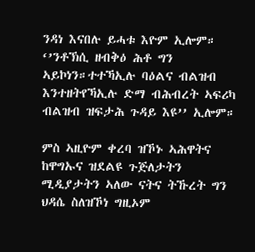ንዳነ እናበሉ ይሓቱ እዮም ኢሎም። ‘’ንቶኽሲ ዘብቅዕ ሕቶ ግን ኣይኮነን።ተተኻኢሉ ባዕልና ብልዝብ እንተዘትየኻኢሉ ድማ ብሕብረት ኣፍሪካ ብልዝብ ዝፍታሕ ጉዳይ እዩ’’ ኢሎም።

ምስ ኣዚዮም ቀረባ ዝኾኑ ኣሕዋትና ከዋግኡና ዝደልዩ ጉጅለታትን ሚዲያታትን ኣለው ናትና ትኹረት ግን ህዳሴ ስለዝኾነ ግዚኦም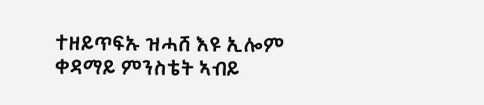ተዘይጥፍኡ ዝሓሸ እዩ ኢሎም ቀዳማይ ምንስቴት ኣብይ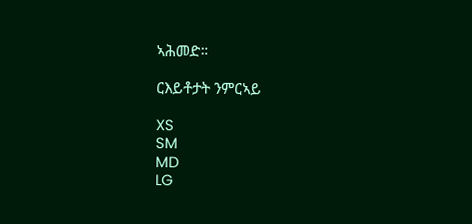ኣሕመድ።

ርእይቶታት ንምርኣይ

XS
SM
MD
LG